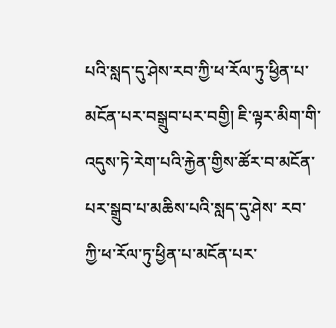པའི་སླད་དུ་ཤེས་རབ་ཀྱི་ཕ་རོལ་ཏུ་ཕྱིན་པ་མངོན་པར་བསྒྲུབ་པར་བགྱི། ཇི་ལྟར་མིག་གི་འདུས་ཏེ་རེག་པའི་རྐྱེན་གྱིས་ཚོར་བ་མངོན་པར་སྒྲུབ་པ་མཆིས་པའི་སླད་དུ་ཤེས་ རབ་ཀྱི་ཕ་རོལ་ཏུ་ཕྱིན་པ་མངོན་པར་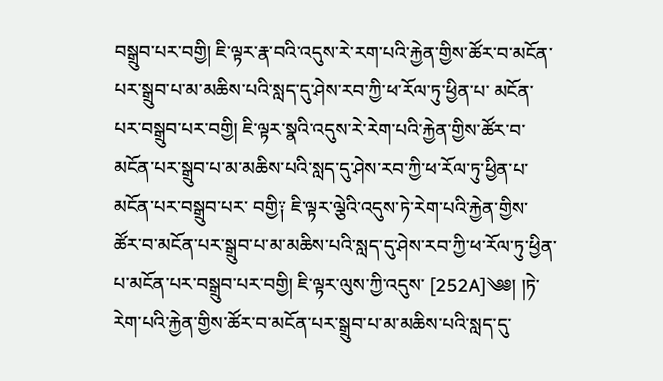བསྒྲུབ་པར་བགྱི། ཇི་ལྟར་རྣ་བའི་འདུས་རེ་རག་པའི་རྐྱེན་གྱིས་ཚོར་བ་མངོན་པར་སྒྲུབ་པ་མ་མཆིས་པའི་སླད་དུ་ཤེས་རབ་ཀྱི་ཕ་རོལ་ཏུ་ཕྱིན་པ་ མངོན་པར་བསྒྲུབ་པར་བགྱི། ཇི་ལྟར་སྣའི་འདུས་རེ་རེག་པའི་རྐྱེན་གྱིས་ཚོར་བ་མངོན་པར་སྒྲུབ་པ་མ་མཆིས་པའི་སླད་དུ་ཤེས་རབ་ཀྱི་ཕ་རོལ་ཏུ་ཕྱིན་པ་མངོན་པར་བསྒྲུབ་པར་ བགྱི༑ ཇི་ལྟར་ལྕེའི་འདུས་ཏེ་རེག་པའི་རྐྱེན་གྱིས་ཚོར་བ་མངོན་པར་སྒྲུབ་པ་མ་མཆིས་པའི་སླད་དུ་ཤེས་རབ་ཀྱི་ཕ་རོལ་ཏུ་ཕྱིན་པ་མངོན་པར་བསྒྲུབ་པར་བགྱི། ཇི་ལྟར་ལུས་ཀྱི་འདུས་ [252A]༄༅། །ཏེ་རེག་པའི་རྐྱེན་གྱིས་ཚོར་བ་མངོན་པར་སྒྲུབ་པ་མ་མཆིས་པའི་སླད་དུ་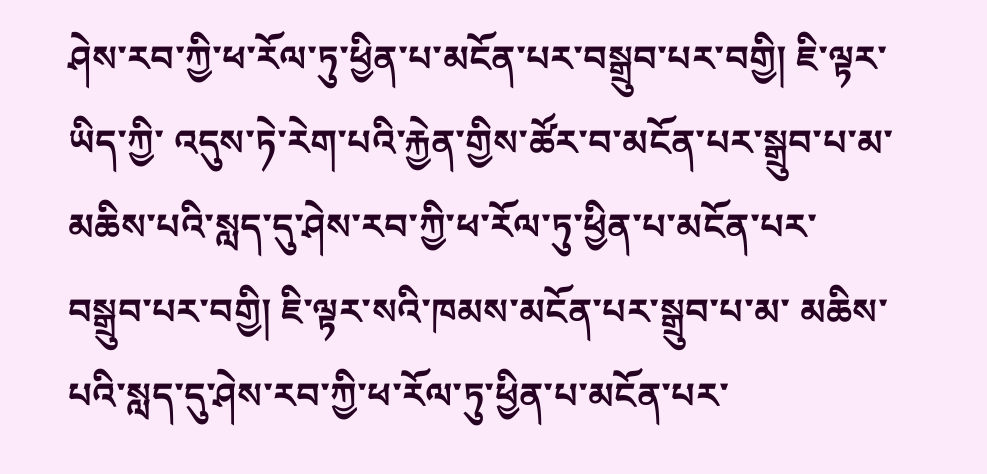ཤེས་རབ་ཀྱི་ཕ་རོལ་ཏུ་ཕྱིན་པ་མངོན་པར་བསྒྲུབ་པར་བགྱི། ཇི་ལྟར་ཡིད་ཀྱི་ འདུས་ཏེ་རེག་པའི་རྐྱེན་གྱིས་ཚོར་བ་མངོན་པར་སྒྲུབ་པ་མ་མཆིས་པའི་སླད་དུ་ཤེས་རབ་ཀྱི་ཕ་རོལ་ཏུ་ཕྱིན་པ་མངོན་པར་བསྒྲུབ་པར་བགྱི། ཇི་ལྟར་སའི་ཁམས་མངོན་པར་སྒྲུབ་པ་མ་ མཆིས་པའི་སླད་དུ་ཤེས་རབ་ཀྱི་ཕ་རོལ་ཏུ་ཕྱིན་པ་མངོན་པར་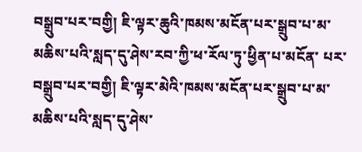བསྒྲུབ་པར་བགྱི། ཇི་ལྟར་ཆུའི་ཁམས་མངོན་པར་སྒྲུབ་པ་མ་མཆིས་པའི་སླད་དུ་ཤེས་རབ་ཀྱི་ཕ་རོལ་ཏུ་ཕྱིན་པ་མངོན་ པར་བསྒྲུབ་པར་བགྱི། ཇི་ལྟར་མེའི་ཁམས་མངོན་པར་སྒྲུབ་པ་མ་མཆིས་པའི་སླད་དུ་ཤེས་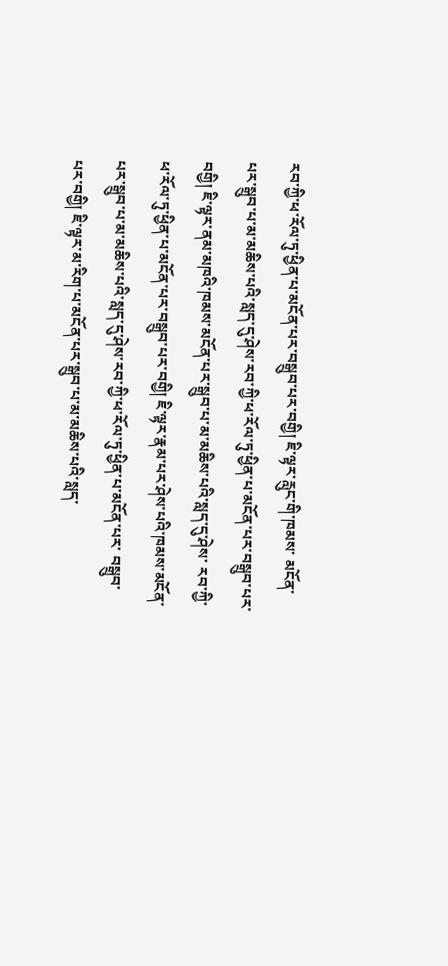རབ་ཀྱི་ཕ་རོལ་ཏུ་ཕྱིན་པ་མངོན་པར་བསྒྲུབ་པར་བགྱི། ཇི་ལྟར་རླུང་གི་ཁམས་ མངོན་པར་སྒྲུབ་པ་མ་མཆིས་པའི་སླད་དུ་ཤེས་རབ་ཀྱི་ཕ་རོལ་ཏུ་ཕྱིན་པ་མངོན་པར་བསྒྲུབ་པར་བགྱི། ཇི་ལྟར་ནམ་མཁའི་ཁམས་མངོན་པར་སྒྲུབ་པ་མ་མཆིས་པའི་སླད་དུ་ཤེས་ རབ་ཀྱི་ཕ་རོལ་ཏུ་ཕྱིན་པ་མངོན་པར་བསྒྲུབ་པར་བགྱི། ཇི་ལྟར་རྣམ་པར་ཤེས་པའི་ཁམས་མངོན་པར་སྒྲུབ་པ་མ་མཆིས་པའི་སླད་དུ་ཤེས་རབ་ཀྱི་ཕ་རོལ་ཏུ་ཕྱིན་པ་མངོན་པར་ བསྒྲུབ་པར་བགྱི། ཇི་ལྟར་མ་རིག་པ་མངོན་པར་སྒྲུབ་པ་མ་མཆིས་པའི་སླད་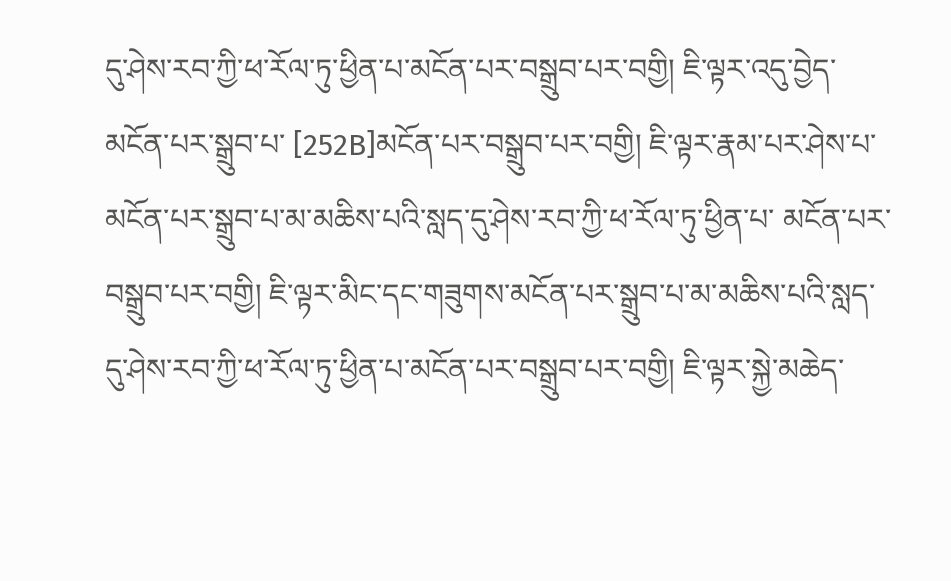དུ་ཤེས་རབ་ཀྱི་ཕ་རོལ་ཏུ་ཕྱིན་པ་མངོན་པར་བསྒྲུབ་པར་བགྱི། ཇི་ལྟར་འདུ་བྱེད་མངོན་པར་སྒྲུབ་པ་ [252B]མངོན་པར་བསྒྲུབ་པར་བགྱི། ཇི་ལྟར་རྣམ་པར་ཤེས་པ་མངོན་པར་སྒྲུབ་པ་མ་མཆིས་པའི་སླད་དུ་ཤེས་རབ་ཀྱི་ཕ་རོལ་ཏུ་ཕྱིན་པ་ མངོན་པར་བསྒྲུབ་པར་བགྱི། ཇི་ལྟར་མིང་དང་གཟུགས་མངོན་པར་སྒྲུབ་པ་མ་མཆིས་པའི་སླད་དུ་ཤེས་རབ་ཀྱི་ཕ་རོལ་ཏུ་ཕྱིན་པ་མངོན་པར་བསྒྲུབ་པར་བགྱི། ཇི་ལྟར་སྐྱེ་མཆེད་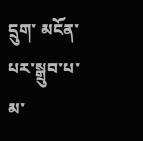དྲུག་ མངོན་པར་སྒྲུབ་པ་མ་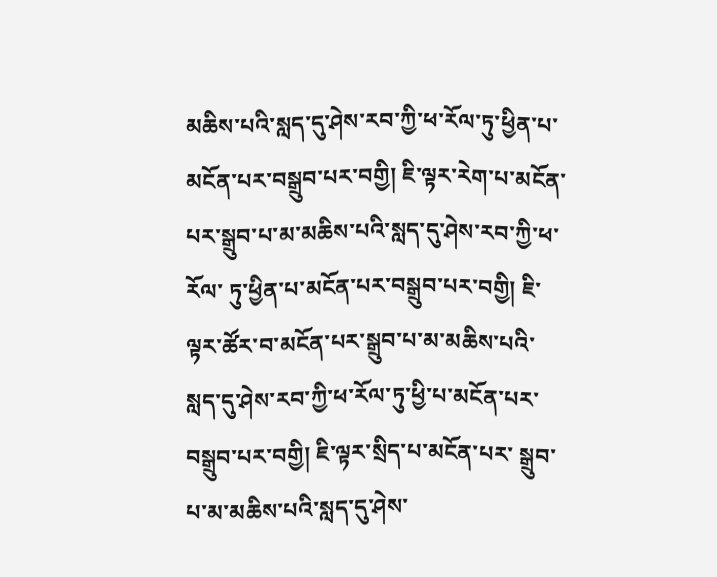མཆིས་པའི་སླད་དུ་ཤེས་རབ་ཀྱི་ཕ་རོལ་ཏུ་ཕྱིན་པ་མངོན་པར་བསྒྲུབ་པར་བགྱི། ཇི་ལྟར་རེག་པ་མངོན་པར་སྒྲུབ་པ་མ་མཆིས་པའི་སླད་དུ་ཤེས་རབ་ཀྱི་ཕ་རོལ་ ཏུ་ཕྱིན་པ་མངོན་པར་བསྒྲུབ་པར་བགྱི། ཇི་ལྟར་ཚོར་བ་མངོན་པར་སྒྲུབ་པ་མ་མཆིས་པའི་སླད་དུ་ཤེས་རབ་ཀྱི་ཕ་རོལ་ཏུ་ཕྱི་པ་མངོན་པར་བསྒྲུབ་པར་བགྱི། ཇི་ལྟར་སྲིད་པ་མངོན་པར་ སྒྲུབ་པ་མ་མཆིས་པའི་སླད་དུ་ཤེས་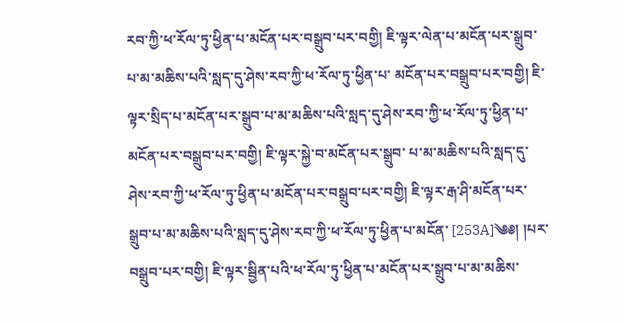རབ་ཀྱི་ཕ་རོལ་ཏུ་ཕྱིན་པ་མངོན་པར་བསྒྲུབ་པར་བགྱི། ཇི་ལྟར་ལེན་པ་མངོན་པར་སྒྲུབ་པ་མ་མཆིས་པའི་སླད་དུ་ཤེས་རབ་ཀྱི་ཕ་རོལ་ཏུ་ཕྱིན་པ་ མངོན་པར་བསྒྲུབ་པར་བགྱི། ཇི་ལྟར་སྲིད་པ་མངོན་པར་སྒྲུབ་པ་མ་མཆིས་པའི་སླད་དུ་ཤེས་རབ་ཀྱི་ཕ་རོལ་ཏུ་ཕྱིན་པ་མངོན་པར་བསྒྲུབ་པར་བགྱི། ཇི་ལྟར་སྐྱེ་བ་མངོན་པར་སྒྲུབ་ པ་མ་མཆིས་པའི་སླད་དུ་ཤེས་རབ་ཀྱི་ཕ་རོལ་ཏུ་ཕྱིན་པ་མངོན་པར་བསྒྲུབ་པར་བགྱི། ཇི་ལྟར་རྒ་ཤི་མངོན་པར་སྒྲུབ་པ་མ་མཆིས་པའི་སླད་དུ་ཤེས་རབ་ཀྱི་ཕ་རོལ་ཏུ་ཕྱིན་པ་མངོན་ [253A]༄༅། །པར་བསྒྲུབ་པར་བགྱི། ཇི་ལྟར་སྦྱིན་པའི་ཕ་རོལ་ཏུ་ཕྱིན་པ་མངོན་པར་སྒྲུབ་པ་མ་མཆིས་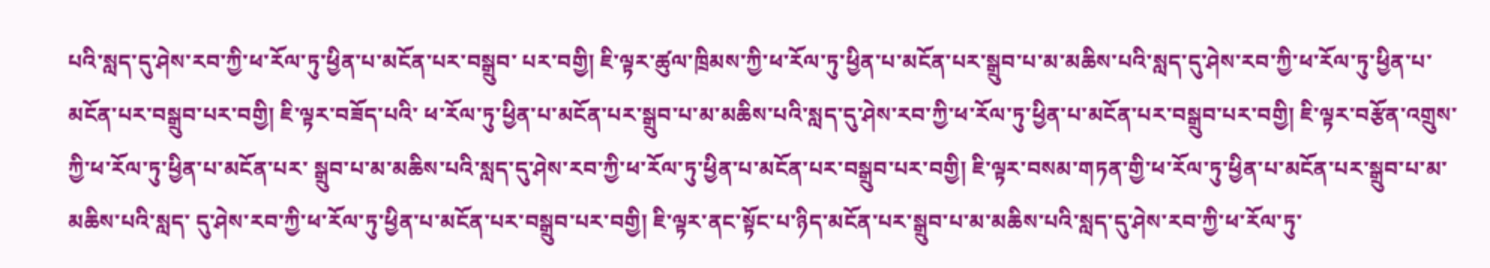པའི་སླད་དུ་ཤེས་རབ་ཀྱི་ཕ་རོལ་ཏུ་ཕྱིན་པ་མངོན་པར་བསྒྲུབ་ པར་བགྱི། ཇི་ལྟར་ཚུལ་ཁྲིམས་ཀྱི་ཕ་རོལ་ཏུ་ཕྱིན་པ་མངོན་པར་སྒྲུབ་པ་མ་མཆིས་པའི་སླད་དུ་ཤེས་རབ་ཀྱི་ཕ་རོལ་ཏུ་ཕྱིན་པ་མངོན་པར་བསྒྲུབ་པར་བགྱི། ཇི་ལྟར་བཟོད་པའི་ ཕ་རོལ་ཏུ་ཕྱིན་པ་མངོན་པར་སྒྲུབ་པ་མ་མཆིས་པའི་སླད་དུ་ཤེས་རབ་ཀྱི་ཕ་རོལ་ཏུ་ཕྱིན་པ་མངོན་པར་བསྒྲུབ་པར་བགྱི། ཇི་ལྟར་བརྩོན་འགྲུས་ཀྱི་ཕ་རོལ་ཏུ་ཕྱིན་པ་མངོན་པར་ སྒྲུབ་པ་མ་མཆིས་པའི་སླད་དུ་ཤེས་རབ་ཀྱི་ཕ་རོལ་ཏུ་ཕྱིན་པ་མངོན་པར་བསྒྲུབ་པར་བགྱི། ཇི་ལྟར་བསམ་གཏན་གྱི་ཕ་རོལ་ཏུ་ཕྱིན་པ་མངོན་པར་སྒྲུབ་པ་མ་མཆིས་པའི་སླད་ དུ་ཤེས་རབ་ཀྱི་ཕ་རོལ་ཏུ་ཕྱིན་པ་མངོན་པར་བསྒྲུབ་པར་བགྱི། ཇི་ལྟར་ནང་སྟོང་པ་ཉིད་མངོན་པར་སྒྲུབ་པ་མ་མཆིས་པའི་སླད་དུ་ཤེས་རབ་ཀྱི་ཕ་རོལ་ཏུ་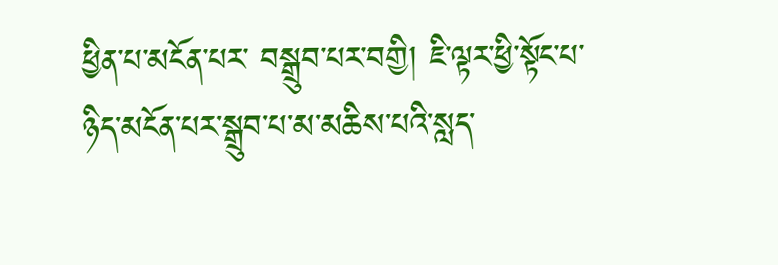ཕྱིན་པ་མངོན་པར་ བསྒྲུབ་པར་བགྱི། ཇི་ལྟར་ཕྱི་སྟོང་པ་ཉིད་མངོན་པར་སྒྲུབ་པ་མ་མཆིས་པའི་སླད་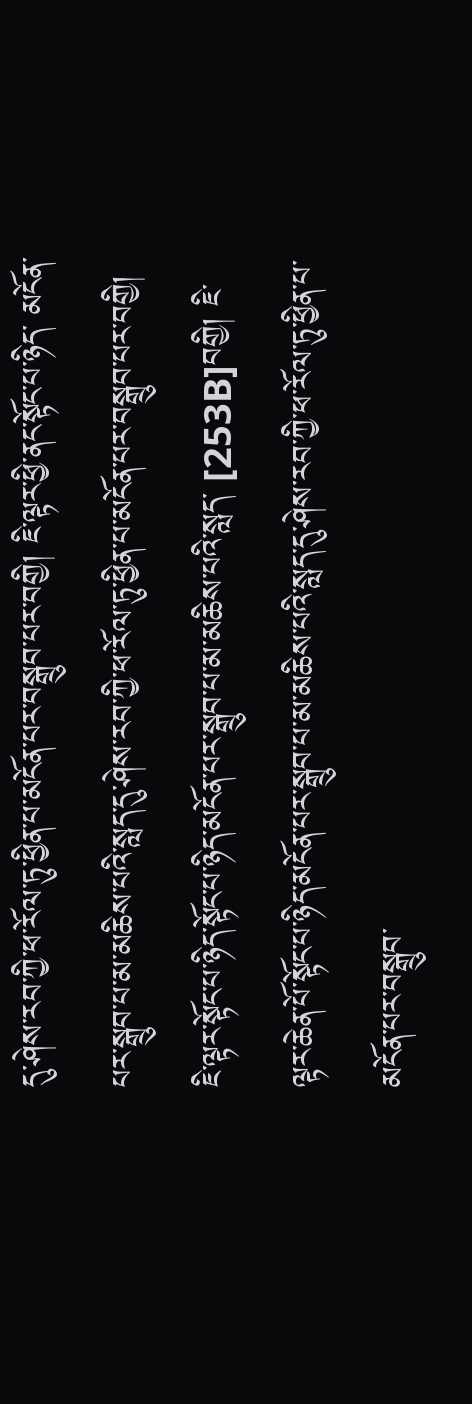དུ་ཤེས་རབ་ཀྱི་ཕ་རོལ་ཏུ་ཕྱིན་པ་མངོན་པར་བསྒྲུབ་པར་བགྱི། ཇི་ལྟར་ཕྱི་ནང་སྟོང་པ་ཉིད་ མངོན་པར་སྒྲུབ་པ་མ་མཆིས་པའི་སླད་དུ་ཤེས་རབ་ཀྱི་ཕ་རོལ་ཏུ་ཕྱིན་པ་མངོན་པར་བསྒྲུབ་པར་བགྱི། ཇི་ལྟར་སྟོང་པ་ཉིད་སྟོང་པ་ཉིད་མངོན་པར་སྒྲུབ་པ་མ་མཆིས་པའི་སླད་ [253B]བགྱི། ཇི་ལྟར་ཆེན་པོ་སྟོང་པ་ཉིད་མངོན་པར་སྒྲུབ་པ་མ་མཆིས་པའི་སླད་དུ་ཤེས་རབ་ཀྱི་ཕ་རོལ་ཏུ་ཕྱིན་པ་མངོན་པར་བསྒྲུབ་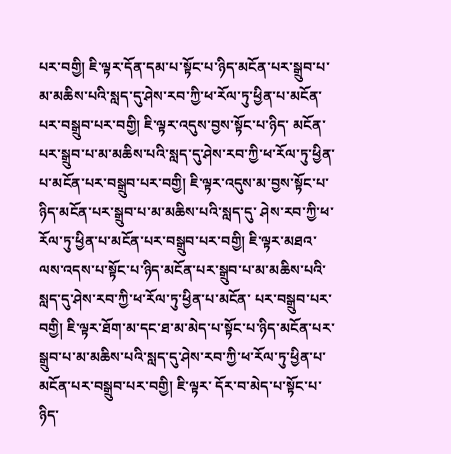པར་བགྱི། ཇི་ལྟར་དོན་དམ་པ་སྟོང་པ་ཉིད་མངོན་པར་སྒྲུབ་པ་མ་མཆིས་པའི་སླད་དུ་ཤེས་རབ་ཀྱི་ཕ་རོལ་ཏུ་ཕྱིན་པ་མངོན་པར་བསྒྲུབ་པར་བགྱི། ཇི་ལྟར་འདུས་བྱས་སྟོང་པ་ཉིད་ མངོན་པར་སྒྲུབ་པ་མ་མཆིས་པའི་སླད་དུ་ཤེས་རབ་ཀྱི་ཕ་རོལ་ཏུ་ཕྱིན་པ་མངོན་པར་བསྒྲུབ་པར་བགྱི། ཇི་ལྟར་འདུས་མ་བྱས་སྟོང་པ་ཉིད་མངོན་པར་སྒྲུབ་པ་མ་མཆིས་པའི་སླད་དུ་ ཤེས་རབ་ཀྱི་ཕ་རོལ་ཏུ་ཕྱིན་པ་མངོན་པར་བསྒྲུབ་པར་བགྱི། ཇི་ལྟར་མཐའ་ལས་འདས་པ་སྟོང་པ་ཉིད་མངོན་པར་སྒྲུབ་པ་མ་མཆིས་པའི་སླད་དུ་ཤེས་རབ་ཀྱི་ཕ་རོལ་ཏུ་ཕྱིན་པ་མངོན་ པར་བསྒྲུབ་པར་བགྱི། ཇི་ལྟར་ཐོག་མ་དང་ཐ་མ་མེད་པ་སྟོང་པ་ཉིད་མངོན་པར་སྒྲུབ་པ་མ་མཆིས་པའི་སླད་དུ་ཤེས་རབ་ཀྱི་ཕ་རོལ་ཏུ་ཕྱིན་པ་མངོན་པར་བསྒྲུབ་པར་བགྱི། ཇི་ལྟར་ དོར་བ་མེད་པ་སྟོང་པ་ཉིད་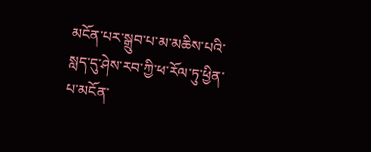མངོན་པར་སྒྲུབ་པ་མ་མཆིས་པའི་སླད་དུ་ཤེས་རབ་ཀྱི་ཕ་རོལ་ཏུ་ཕྱིན་པ་མངོན་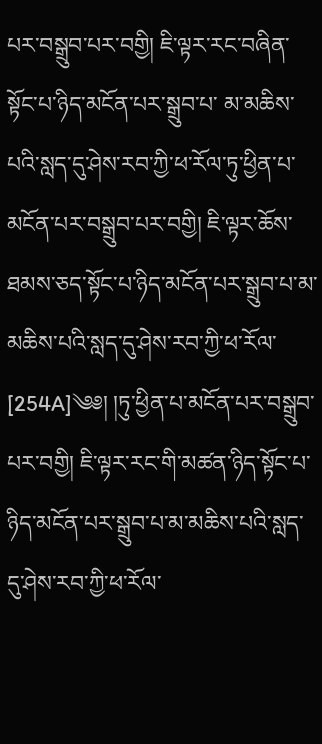པར་བསྒྲུབ་པར་བགྱི། ཇི་ལྟར་རང་བཞིན་སྟོང་པ་ཉིད་མངོན་པར་སྒྲུབ་པ་ མ་མཆིས་པའི་སླད་དུ་ཤེས་རབ་ཀྱི་ཕ་རོལ་ཏུ་ཕྱིན་པ་མངོན་པར་བསྒྲུབ་པར་བགྱི། ཇི་ལྟར་ཆོས་ཐམས་ཅད་སྟོང་པ་ཉིད་མངོན་པར་སྒྲུབ་པ་མ་མཆིས་པའི་སླད་དུ་ཤེས་རབ་ཀྱི་ཕ་རོལ་ [254A]༄༅། །ཏུ་ཕྱིན་པ་མངོན་པར་བསྒྲུབ་པར་བགྱི། ཇི་ལྟར་རང་གི་མཚན་ཉིད་སྟོང་པ་ཉིད་མངོན་པར་སྒྲུབ་པ་མ་མཆིས་པའི་སླད་དུ་ཤེས་རབ་ཀྱི་ཕ་རོལ་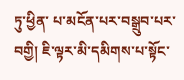ཏུ་ཕྱིན་ པ་མངོན་པར་བསྒྲུབ་པར་བགྱི། ཇི་ལྟར་མི་དམིགས་པ་སྟོང་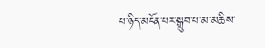པ་ཉིད་མངོན་པར་སྒྲུབ་པ་མ་མཆིས་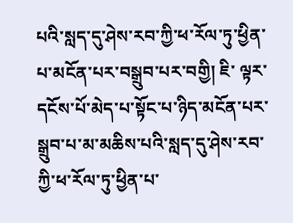པའི་སླད་དུ་ཤེས་རབ་ཀྱི་ཕ་རོལ་ཏུ་ཕྱིན་པ་མངོན་པར་བསྒྲུབ་པར་བགྱི། ཇི་ ལྟར་དངོས་པོ་མེད་པ་སྟོང་པ་ཉིད་མངོན་པར་སྒྲུབ་པ་མ་མཆིས་པའི་སླད་དུ་ཤེས་རབ་ཀྱི་ཕ་རོལ་ཏུ་ཕྱིན་པ་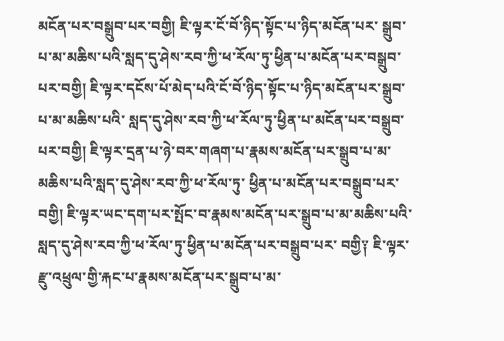མངོན་པར་བསྒྲུབ་པར་བགྱི། ཇི་ལྟར་ངོ་བོ་ཉིད་སྟོང་པ་ཉིད་མངོན་པར་ སྒྲུབ་པ་མ་མཆིས་པའི་སླད་དུ་ཤེས་རབ་ཀྱི་ཕ་རོལ་ཏུ་ཕྱིན་པ་མངོན་པར་བསྒྲུབ་པར་བགྱི། ཇི་ལྟར་དངོས་པོ་མེད་པའི་ངོ་བོ་ཉིད་སྟོང་པ་ཉིད་མངོན་པར་སྒྲུབ་པ་མ་མཆིས་པའི་ སླད་དུ་ཤེས་རབ་ཀྱི་ཕ་རོལ་ཏུ་ཕྱིན་པ་མངོན་པར་བསྒྲུབ་པར་བགྱི། ཇི་ལྟར་དྲན་པ་ཉེ་བར་གཞག་པ་རྣམས་མངོན་པར་སྒྲུབ་པ་མ་མཆིས་པའི་སླད་དུ་ཤེས་རབ་ཀྱི་ཕ་རོལ་ཏུ་ ཕྱིན་པ་མངོན་པར་བསྒྲུབ་པར་བགྱི། ཇི་ལྟར་ཡང་དག་པར་སྤོང་བ་རྣམས་མངོན་པར་སྒྲུབ་པ་མ་མཆིས་པའི་སླད་དུ་ཤེས་རབ་ཀྱི་ཕ་རོལ་ཏུ་ཕྱིན་པ་མངོན་པར་བསྒྲུབ་པར་ བགྱི༑ ཇི་ལྟར་རྫུ་འཕྲུལ་གྱི་རྐང་པ་རྣམས་མངོན་པར་སྒྲུབ་པ་མ་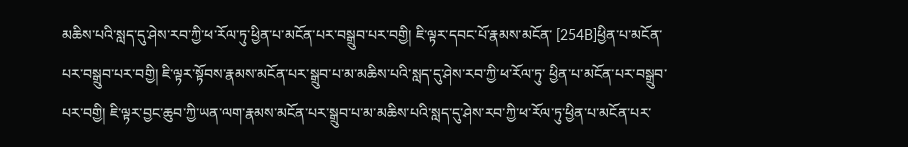མཆིས་པའི་སླད་དུ་ཤེས་རབ་ཀྱི་ཕ་རོལ་ཏུ་ཕྱིན་པ་མངོན་པར་བསྒྲུབ་པར་བགྱི། ཇི་ལྟར་དབང་པོ་རྣམས་མངོན་ [254B]ཕྱིན་པ་མངོན་པར་བསྒྲུབ་པར་བགྱི། ཇི་ལྟར་སྟོབས་རྣམས་མངོན་པར་སྒྲུབ་པ་མ་མཆིས་པའི་སླད་དུ་ཤེས་རབ་ཀྱི་ཕ་རོལ་ཏུ་ ཕྱིན་པ་མངོན་པར་བསྒྲུབ་པར་བགྱི། ཇི་ལྟར་བྱང་ཆུབ་ཀྱི་ཡན་ལག་རྣམས་མངོན་པར་སྒྲུབ་པ་མ་མཆིས་པའི་སླད་དུ་ཤེས་རབ་ཀྱི་ཕ་རོལ་ཏུ་ཕྱིན་པ་མངོན་པར་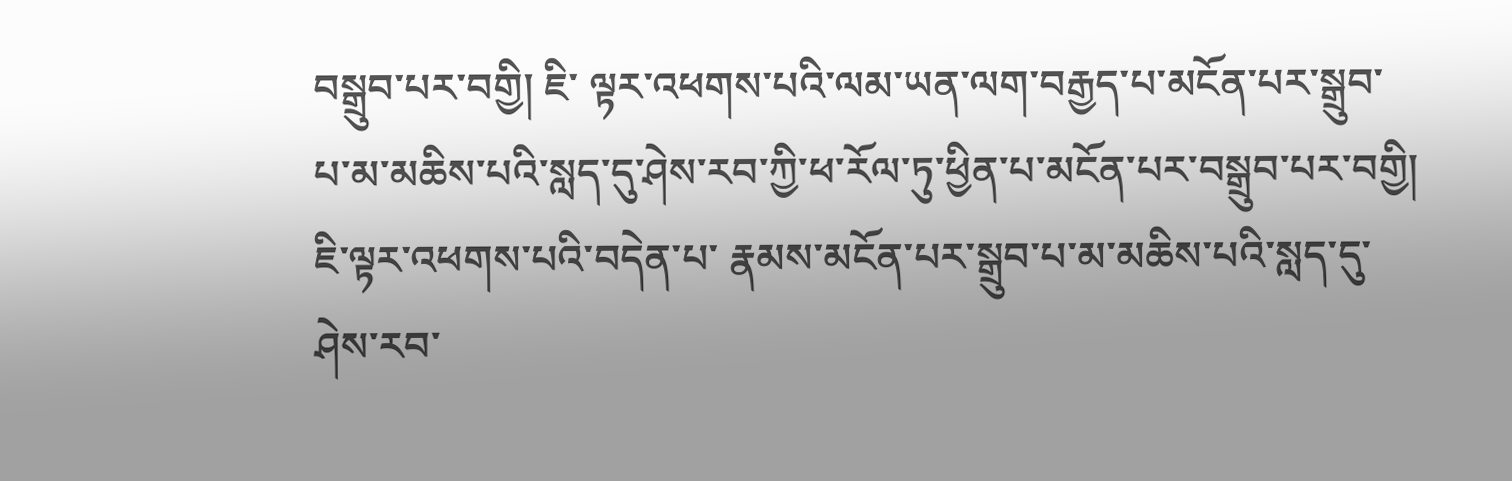བསྒྲུབ་པར་བགྱི། ཇི་ ལྟར་འཕགས་པའི་ལམ་ཡན་ལག་བརྒྱད་པ་མངོན་པར་སྒྲུབ་པ་མ་མཆིས་པའི་སླད་དུ་ཤེས་རབ་ཀྱི་ཕ་རོལ་ཏུ་ཕྱིན་པ་མངོན་པར་བསྒྲུབ་པར་བགྱི། ཇི་ལྟར་འཕགས་པའི་བདེན་པ་ རྣམས་མངོན་པར་སྒྲུབ་པ་མ་མཆིས་པའི་སླད་དུ་ཤེས་རབ་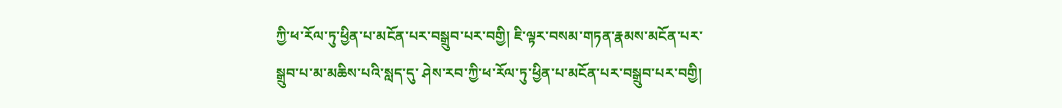ཀྱི་ཕ་རོལ་ཏུ་ཕྱིན་པ་མངོན་པར་བསྒྲུབ་པར་བགྱི། ཇི་ལྟར་བསམ་གཏན་རྣམས་མངོན་པར་སྒྲུབ་པ་མ་མཆིས་པའི་སླད་དུ་ ཤེས་རབ་ཀྱི་ཕ་རོལ་ཏུ་ཕྱིན་པ་མངོན་པར་བསྒྲུབ་པར་བགྱི།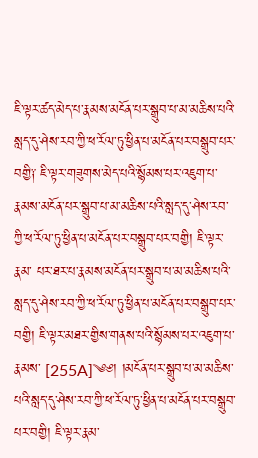ཇི་ལྟར་ཚད་མེད་པ་རྣམས་མངོན་པར་སྒྲུབ་པ་མ་མཆིས་པའི་སླད་དུ་ཤེས་རབ་ཀྱི་ཕ་རོལ་ཏུ་ཕྱིན་པ་མངོན་པར་བསྒྲུབ་པར་ བགྱི༑ ཇི་ལྟར་གཟུགས་མེད་པའི་སྙོམས་པར་འཇུག་པ་རྣམས་མངོན་པར་སྒྲུབ་པ་མ་མཆིས་པའི་སླད་དུ་ཤེས་རབ་ཀྱི་ཕ་རོལ་ཏུ་ཕྱིན་པ་མངོན་པར་བསྒྲུབ་པར་བགྱི། ཇི་ལྟར་རྣམ་ པར་ཐར་པ་རྣམས་མངོན་པར་སྒྲུབ་པ་མ་མཆིས་པའི་སླད་དུ་ཤེས་རབ་ཀྱི་ཕ་རོལ་ཏུ་ཕྱིན་པ་མངོན་པར་བསྒྲུབ་པར་བགྱི། ཇི་ལྟར་མཐར་གྱིས་གནས་པའི་སྙོམས་པར་འཇུག་པ་རྣམས་ [255A]༄༅། །མངོན་པར་སྒྲུབ་པ་མ་མཆིས་པའི་སླད་དུ་ཤེས་རབ་ཀྱི་ཕ་རོལ་ཏུ་ཕྱིན་པ་མངོན་པར་བསྒྲུབ་པར་བགྱི། ཇི་ལྟར་རྣམ་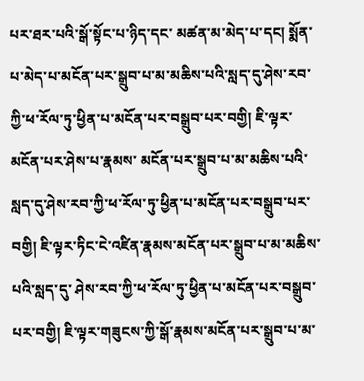པར་ཐར་པའི་སྒོ་སྟོང་པ་ཉིད་དང་ མཚན་མ་མེད་པ་དང། སྨོན་པ་མེད་པ་མངོན་པར་སྒྲུབ་པ་མ་མཆིས་པའི་སླད་དུ་ཤེས་རབ་ཀྱི་ཕ་རོལ་ཏུ་ཕྱིན་པ་མངོན་པར་བསྒྲུབ་པར་བགྱི། ཇི་ལྟར་མངོན་པར་ཤེས་པ་རྣམས་ མངོན་པར་སྒྲུབ་པ་མ་མཆིས་པའི་སླད་དུ་ཤེས་རབ་ཀྱི་ཕ་རོལ་ཏུ་ཕྱིན་པ་མངོན་པར་བསྒྲུབ་པར་བགྱི། ཇི་ལྟར་ཏིང་ངེ་འཛིན་རྣམས་མངོན་པར་སྒྲུབ་པ་མ་མཆིས་པའི་སླད་དུ་ ཤེས་རབ་ཀྱི་ཕ་རོལ་ཏུ་ཕྱིན་པ་མངོན་པར་བསྒྲུབ་པར་བགྱི། ཇི་ལྟར་གཟུངས་ཀྱི་སྒོ་རྣམས་མངོན་པར་སྒྲུབ་པ་མ་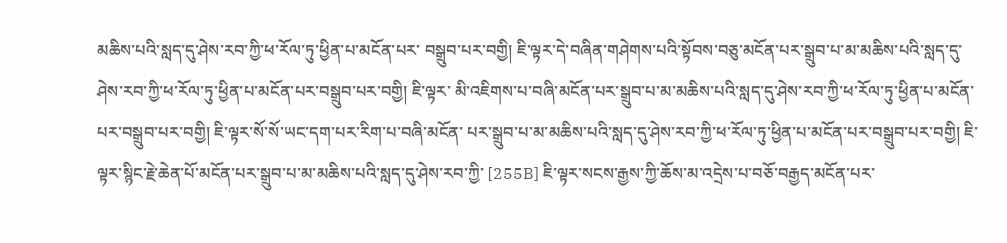མཆིས་པའི་སླད་དུ་ཤེས་རབ་ཀྱི་ཕ་རོལ་ཏུ་ཕྱིན་པ་མངོན་པར་ བསྒྲུབ་པར་བགྱི། ཇི་ལྟར་དེ་བཞིན་གཤེགས་པའི་སྟོབས་བཅུ་མངོན་པར་སྒྲུབ་པ་མ་མཆིས་པའི་སླད་དུ་ཤེས་རབ་ཀྱི་ཕ་རོལ་ཏུ་ཕྱིན་པ་མངོན་པར་བསྒྲུབ་པར་བགྱི། ཇི་ལྟར་ མི་འཇིགས་པ་བཞི་མངོན་པར་སྒྲུབ་པ་མ་མཆིས་པའི་སླད་དུ་ཤེས་རབ་ཀྱི་ཕ་རོལ་ཏུ་ཕྱིན་པ་མངོན་པར་བསྒྲུབ་པར་བགྱི། ཇི་ལྟར་སོ་སོ་ཡང་དག་པར་རིག་པ་བཞི་མངོན་ པར་སྒྲུབ་པ་མ་མཆིས་པའི་སླད་དུ་ཤེས་རབ་ཀྱི་ཕ་རོལ་ཏུ་ཕྱིན་པ་མངོན་པར་བསྒྲུབ་པར་བགྱི། ཇི་ལྟར་སྙིང་རྗེ་ཆེན་པོ་མངོན་པར་སྒྲུབ་པ་མ་མཆིས་པའི་སླད་དུ་ཤེས་རབ་ཀྱི་ [255B] ཇི་ལྟར་སངས་རྒྱས་ཀྱི་ཆོས་མ་འདྲེས་པ་བཅོ་བརྒྱད་མངོན་པར་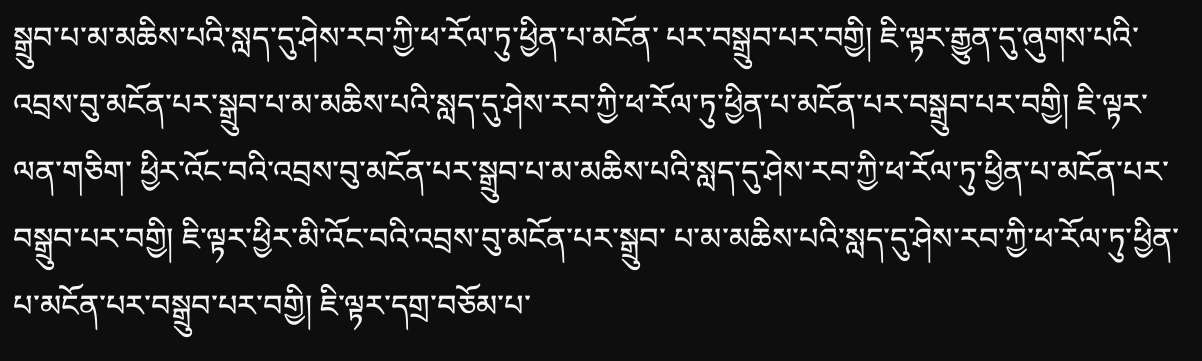སྒྲུབ་པ་མ་མཆིས་པའི་སླད་དུ་ཤེས་རབ་ཀྱི་ཕ་རོལ་ཏུ་ཕྱིན་པ་མངོན་ པར་བསྒྲུབ་པར་བགྱི། ཇི་ལྟར་རྒྱུན་དུ་ཞུགས་པའི་འབྲས་བུ་མངོན་པར་སྒྲུབ་པ་མ་མཆིས་པའི་སླད་དུ་ཤེས་རབ་ཀྱི་ཕ་རོལ་ཏུ་ཕྱིན་པ་མངོན་པར་བསྒྲུབ་པར་བགྱི། ཇི་ལྟར་ལན་གཅིག་ ཕྱིར་འོང་བའི་འབྲས་བུ་མངོན་པར་སྒྲུབ་པ་མ་མཆིས་པའི་སླད་དུ་ཤེས་རབ་ཀྱི་ཕ་རོལ་ཏུ་ཕྱིན་པ་མངོན་པར་བསྒྲུབ་པར་བགྱི། ཇི་ལྟར་ཕྱིར་མི་འོང་བའི་འབྲས་བུ་མངོན་པར་སྒྲུབ་ པ་མ་མཆིས་པའི་སླད་དུ་ཤེས་རབ་ཀྱི་ཕ་རོལ་ཏུ་ཕྱིན་པ་མངོན་པར་བསྒྲུབ་པར་བགྱི། ཇི་ལྟར་དགྲ་བཅོམ་པ་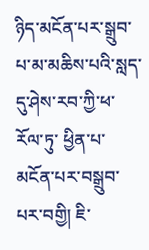ཉིད་མངོན་པར་སྒྲུབ་པ་མ་མཆིས་པའི་སླད་དུ་ཤེས་རབ་ཀྱི་ཕ་རོལ་ཏུ་ ཕྱིན་པ་མངོན་པར་བསྒྲུབ་པར་བགྱི། ཇི་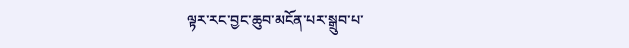ལྟར་རང་བྱང་ཆུབ་མངོན་པར་སྒྲུབ་པ་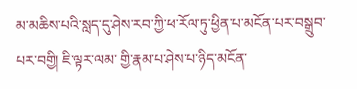མ་མཆིས་པའི་སླད་དུ་ཤེས་རབ་ཀྱི་ཕ་རོལ་ཏུ་ཕྱིན་པ་མངོན་པར་བསྒྲུབ་པར་བགྱི། ཇི་ལྟར་ལམ་ གྱི་རྣམ་པ་ཤེས་པ་ཉིད་མངོན་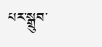པར་སྒྲུབ་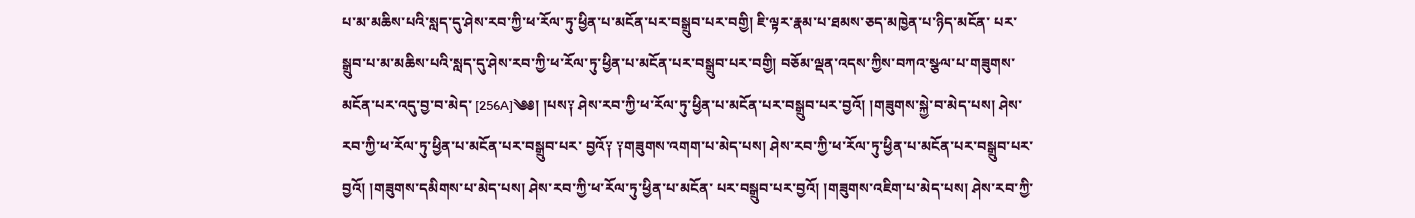པ་མ་མཆིས་པའི་སླད་དུ་ཤེས་རབ་ཀྱི་ཕ་རོལ་ཏུ་ཕྱིན་པ་མངོན་པར་བསྒྲུབ་པར་བགྱི། ཇི་ལྟར་རྣམ་པ་ཐམས་ཅད་མཁྱེན་པ་ཉིད་མངོན་ པར་སྒྲུབ་པ་མ་མཆིས་པའི་སླད་དུ་ཤེས་རབ་ཀྱི་ཕ་རོལ་ཏུ་ཕྱིན་པ་མངོན་པར་བསྒྲུབ་པར་བགྱི། བཅོམ་ལྡན་འདས་ཀྱིས་བཀའ་སྩལ་པ་གཟུགས་མངོན་པར་འདུ་བྱ་བ་མེད་ [256A]༄༅། །པས༑ ཤེས་རབ་ཀྱི་ཕ་རོལ་ཏུ་ཕྱིན་པ་མངོན་པར་བསྒྲུབ་པར་བྱའོ། །གཟུགས་སྐྱེ་བ་མེད་པས། ཤེས་རབ་ཀྱི་ཕ་རོལ་ཏུ་ཕྱིན་པ་མངོན་པར་བསྒྲུབ་པར་ བྱའོ༑ ༑གཟུགས་འགག་པ་མེད་པས། ཤེས་རབ་ཀྱི་ཕ་རོལ་ཏུ་ཕྱིན་པ་མངོན་པར་བསྒྲུབ་པར་བྱའོ། །གཟུགས་དམིགས་པ་མེད་པས། ཤེས་རབ་ཀྱི་ཕ་རོལ་ཏུ་ཕྱིན་པ་མངོན་ པར་བསྒྲུབ་པར་བྱའོ། །གཟུགས་འཇིག་པ་མེད་པས། ཤེས་རབ་ཀྱི་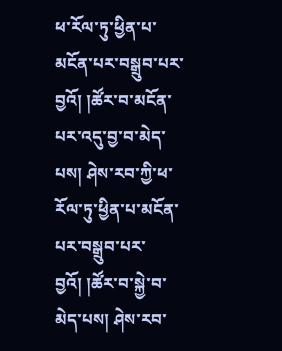ཕ་རོལ་ཏུ་ཕྱིན་པ་མངོན་པར་བསྒྲུབ་པར་བྱའོ། །ཚོར་བ་མངོན་པར་འདུ་བྱ་བ་མེད་པས། ཤེས་རབ་ཀྱི་ཕ་ རོལ་ཏུ་ཕྱིན་པ་མངོན་པར་བསྒྲུབ་པར་བྱའོ། །ཚོར་བ་སྐྱེ་བ་མེད་པས། ཤེས་རབ་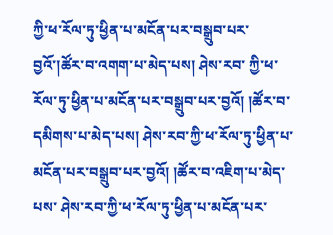ཀྱི་ཕ་རོལ་ཏུ་ཕྱིན་པ་མངོན་པར་བསྒྲུབ་པར་བྱའོ་།ཚོར་བ་འགག་པ་མེད་པས། ཤེས་རབ་ ཀྱི་ཕ་རོལ་ཏུ་ཕྱིན་པ་མངོན་པར་བསྒྲུབ་པར་བྱའོ། །ཚོར་བ་དམིགས་པ་མེད་པས། ཤེས་རབ་ཀྱི་ཕ་རོལ་ཏུ་ཕྱིན་པ་མངོན་པར་བསྒྲུབ་པར་བྱའོ། །ཚོར་བ་འཇིག་པ་མེད་པས་ ཤེས་རབ་ཀྱི་ཕ་རོལ་ཏུ་ཕྱིན་པ་མངོན་པར་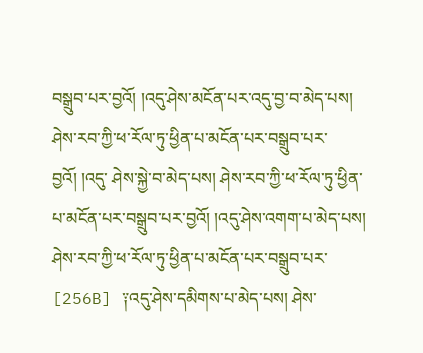བསྒྲུབ་པར་བྱའོ། །འདུ་ཤེས་མངོན་པར་འདུ་བྱ་བ་མེད་པས། ཤེས་རབ་ཀྱི་ཕ་རོལ་ཏུ་ཕྱིན་པ་མངོན་པར་བསྒྲུབ་པར་བྱའོ། །འདུ་ ཤེས་སྐྱེ་བ་མེད་པས། ཤེས་རབ་ཀྱི་ཕ་རོལ་ཏུ་ཕྱིན་པ་མངོན་པར་བསྒྲུབ་པར་བྱའོ། །འདུ་ཤེས་འགག་པ་མེད་པས། ཤེས་རབ་ཀྱི་ཕ་རོལ་ཏུ་ཕྱིན་པ་མངོན་པར་བསྒྲུབ་པར་ [256B] ༑འདུ་ཤེས་དམིགས་པ་མེད་པས། ཤེས་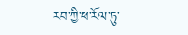རབ་ཀྱི་ཕ་རོལ་ཏུ་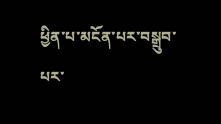ཕྱིན་པ་མངོན་པར་བསྒྲུབ་པར་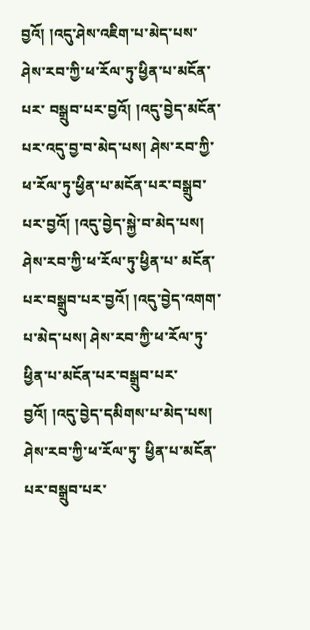བྱའོ། །འདུ་ཤེས་འཇིག་པ་མེད་པས་ཤེས་རབ་ཀྱི་ཕ་རོལ་ཏུ་ཕྱིན་པ་མངོན་པར་ བསྒྲུབ་པར་བྱའོ། །འདུ་བྱེད་མངོན་པར་འདུ་བྱ་བ་མེད་པས། ཤེས་རབ་ཀྱི་ཕ་རོལ་ཏུ་ཕྱིན་པ་མངོན་པར་བསྒྲུབ་པར་བྱའོ། །འདུ་བྱེད་སྐྱེ་བ་མེད་པས། ཤེས་རབ་ཀྱི་ཕ་རོལ་ཏུ་ཕྱིན་པ་ མངོན་པར་བསྒྲུབ་པར་བྱའོ། །འདུ་བྱེད་འགག་པ་མེད་པས། ཤེས་རབ་ཀྱི་ཕ་རོལ་ཏུ་ཕྱིན་པ་མངོན་པར་བསྒྲུབ་པར་བྱའོ། །འདུ་བྱེད་དམིགས་པ་མེད་པས། ཤེས་རབ་ཀྱི་ཕ་རོལ་ཏུ་ ཕྱིན་པ་མངོན་པར་བསྒྲུབ་པར་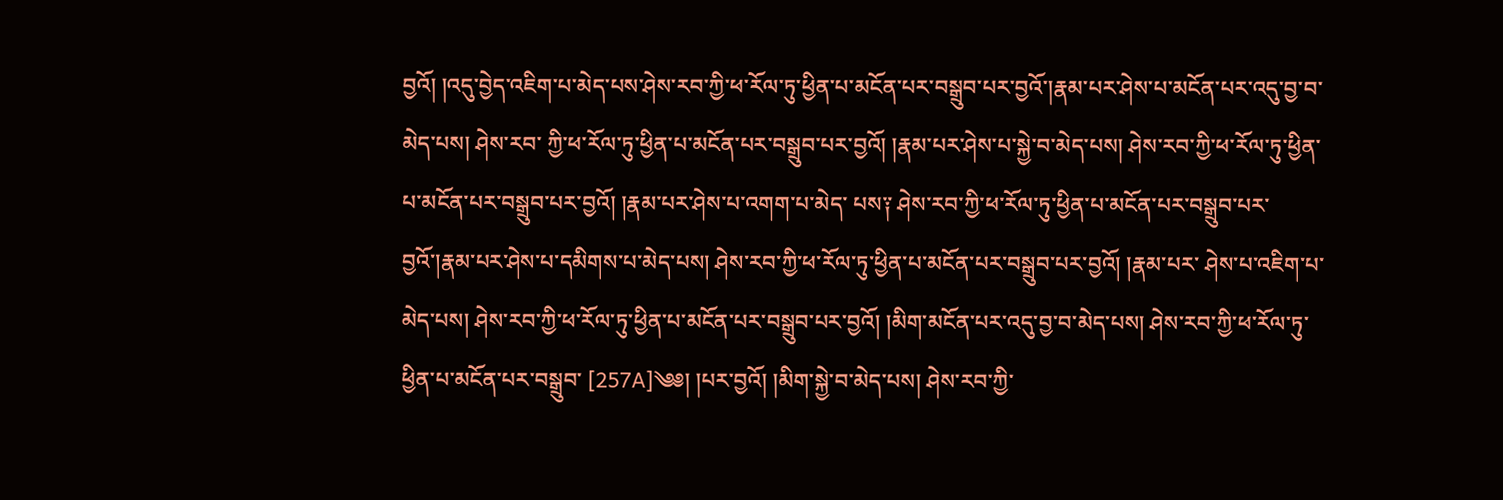བྱའོ། །འདུ་བྱེད་འཇིག་པ་མེད་པས་ཤེས་རབ་ཀྱི་ཕ་རོལ་ཏུ་ཕྱིན་པ་མངོན་པར་བསྒྲུབ་པར་བྱའོ་།རྣམ་པར་ཤེས་པ་མངོན་པར་འདུ་བྱ་བ་མེད་པས། ཤེས་རབ་ ཀྱི་ཕ་རོལ་ཏུ་ཕྱིན་པ་མངོན་པར་བསྒྲུབ་པར་བྱའོ། །རྣམ་པར་ཤེས་པ་སྐྱེ་བ་མེད་པས། ཤེས་རབ་ཀྱི་ཕ་རོལ་ཏུ་ཕྱིན་པ་མངོན་པར་བསྒྲུབ་པར་བྱའོ། །རྣམ་པར་ཤེས་པ་འགག་པ་མེད་ པས༑ ཤེས་རབ་ཀྱི་ཕ་རོལ་ཏུ་ཕྱིན་པ་མངོན་པར་བསྒྲུབ་པར་བྱའོ་།རྣམ་པར་ཤེས་པ་དམིགས་པ་མེད་པས། ཤེས་རབ་ཀྱི་ཕ་རོལ་ཏུ་ཕྱིན་པ་མངོན་པར་བསྒྲུབ་པར་བྱའོ། །རྣམ་པར་ ཤེས་པ་འཇིག་པ་མེད་པས། ཤེས་རབ་ཀྱི་ཕ་རོལ་ཏུ་ཕྱིན་པ་མངོན་པར་བསྒྲུབ་པར་བྱའོ། །མིག་མངོན་པར་འདུ་བྱ་བ་མེད་པས། ཤེས་རབ་ཀྱི་ཕ་རོལ་ཏུ་ཕྱིན་པ་མངོན་པར་བསྒྲུབ་ [257A]༄༅། །པར་བྱའོ། །མིག་སྐྱེ་བ་མེད་པས། ཤེས་རབ་ཀྱི་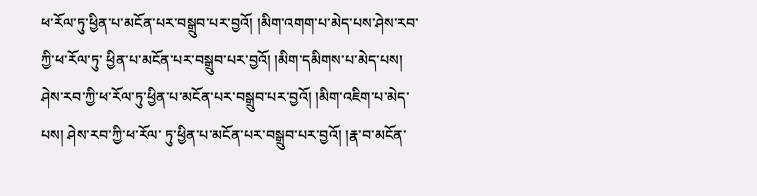ཕ་རོལ་ཏུ་ཕྱིན་པ་མངོན་པར་བསྒྲུབ་པར་བྱའོ། །མིག་འགག་པ་མེད་པས་ཤེས་རབ་ཀྱི་ཕ་རོལ་ཏུ་ ཕྱིན་པ་མངོན་པར་བསྒྲུབ་པར་བྱའོ། །མིག་དམིགས་པ་མེད་པས། ཤེས་རབ་ཀྱི་ཕ་རོལ་ཏུ་ཕྱིན་པ་མངོན་པར་བསྒྲུབ་པར་བྱའོ། །མིག་འཇིག་པ་མེད་པས། ཤེས་རབ་ཀྱི་ཕ་རོལ་ ཏུ་ཕྱིན་པ་མངོན་པར་བསྒྲུབ་པར་བྱའོ། །རྣ་བ་མངོན་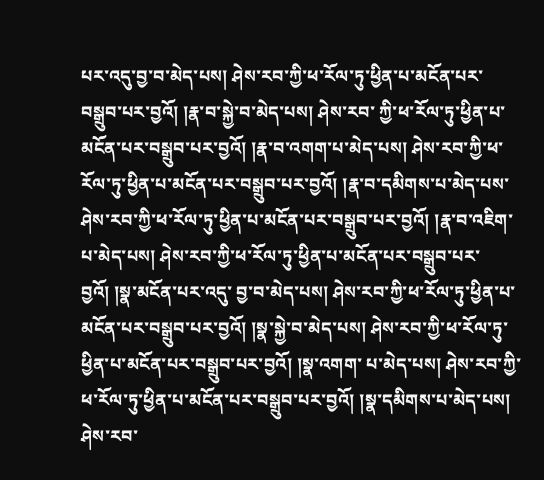པར་འདུ་བྱ་བ་མེད་པས། ཤེས་རབ་ཀྱི་ཕ་རོལ་ཏུ་ཕྱིན་པ་མངོན་པར་བསྒྲུབ་པར་བྱའོ། །རྣ་བ་སྐྱེ་བ་མེད་པས། ཤེས་རབ་ ཀྱི་ཕ་རོལ་ཏུ་ཕྱིན་པ་མངོན་པར་བསྒྲུབ་པར་བྱའོ། །རྣ་བ་འགག་པ་མེད་པས། ཤེས་རབ་ཀྱི་ཕ་རོལ་ཏུ་ཕྱིན་པ་མངོན་པར་བསྒྲུབ་པར་བྱའོ། །རྣ་བ་དམིགས་པ་མེད་པས་ ཤེས་རབ་ཀྱི་ཕ་རོལ་ཏུ་ཕྱིན་པ་མངོན་པར་བསྒྲུབ་པར་བྱའོ། །རྣ་བ་འཇིག་པ་མེད་པས། ཤེས་རབ་ཀྱི་ཕ་རོལ་ཏུ་ཕྱིན་པ་མངོན་པར་བསྒྲུབ་པར་བྱའོ། །སྣ་མངོན་པར་འདུ་ བྱ་བ་མེད་པས། ཤེས་རབ་ཀྱི་ཕ་རོལ་ཏུ་ཕྱིན་པ་མངོན་པར་བསྒྲུབ་པར་བྱའོ། །སྣ་སྐྱེ་བ་མེད་པས། ཤེས་རབ་ཀྱི་ཕ་རོལ་ཏུ་ཕྱིན་པ་མངོན་པར་བསྒྲུབ་པར་བྱའོ། །སྣ་འགག་ པ་མེད་པས། ཤེས་རབ་ཀྱི་ཕ་རོལ་ཏུ་ཕྱིན་པ་མངོན་པར་བསྒྲུབ་པར་བྱའོ། །སྣ་དམིགས་པ་མེད་པས། ཤེས་རབ་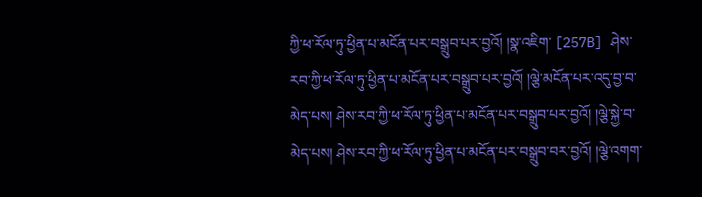ཀྱི་ཕ་རོལ་ཏུ་ཕྱིན་པ་མངོན་པར་བསྒྲུབ་པར་བྱའོ། །སྣ་འཇིག་ [257B] ཤེས་རབ་ཀྱི་ཕ་རོལ་ཏུ་ཕྱིན་པ་མངོན་པར་བསྒྲུབ་པར་བྱའོ། །ལྕེ་མངོན་པར་འདུ་བྱ་བ་མེད་པས། ཤེས་རབ་ཀྱི་ཕ་རོལ་ཏུ་ཕྱིན་པ་མངོན་པར་བསྒྲུབ་པར་བྱའོ། །ལྕེ་སྐྱེ་བ་ མེད་པས། ཤེས་རབ་ཀྱི་ཕ་རོལ་ཏུ་ཕྱིན་པ་མངོན་པར་བསྒྲུབ་བར་བྱའོ། །ལྕེ་འགག་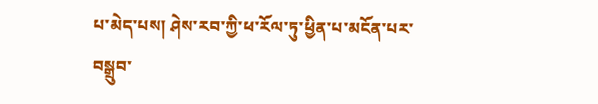པ་མེད་པས། ཤེས་རབ་ཀྱི་ཕ་རོལ་ཏུ་ཕྱིན་པ་མངོན་པར་བསྒྲུབ་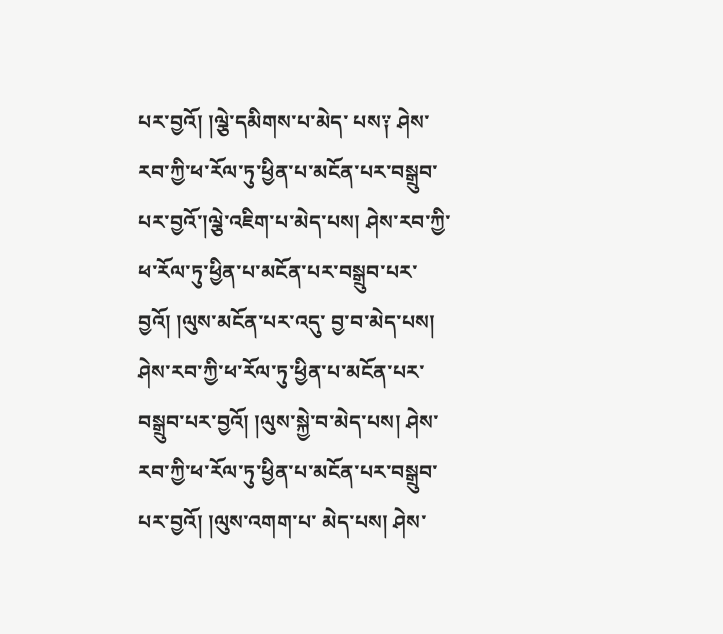པར་བྱའོ། །ལྕེ་དམིགས་པ་མེད་ པས༑ ཤེས་རབ་ཀྱི་ཕ་རོལ་ཏུ་ཕྱིན་པ་མངོན་པར་བསྒྲུབ་པར་བྱའོ་།ལྕེ་འཇིག་པ་མེད་པས། ཤེས་རབ་ཀྱི་ཕ་རོལ་ཏུ་ཕྱིན་པ་མངོན་པར་བསྒྲུབ་པར་བྱའོ། །ལུས་མངོན་པར་འདུ་ བྱ་བ་མེད་པས། ཤེས་རབ་ཀྱི་ཕ་རོལ་ཏུ་ཕྱིན་པ་མངོན་པར་བསྒྲུབ་པར་བྱའོ། །ལུས་སྐྱེ་བ་མེད་པས། ཤེས་རབ་ཀྱི་ཕ་རོལ་ཏུ་ཕྱིན་པ་མངོན་པར་བསྒྲུབ་པར་བྱའོ། །ལུས་འགག་པ་ མེད་པས། ཤེས་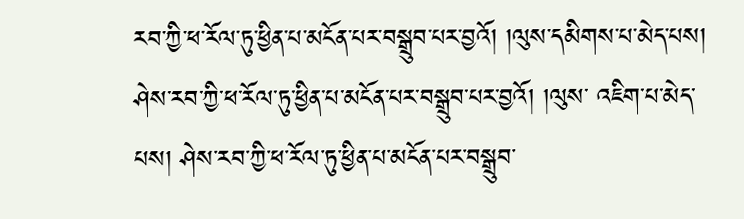རབ་ཀྱི་ཕ་རོལ་ཏུ་ཕྱིན་པ་མངོན་པར་བསྒྲུབ་པར་བྱའོ། །ལུས་དམིགས་པ་མེད་པས། ཤེས་རབ་ཀྱི་ཕ་རོལ་ཏུ་ཕྱིན་པ་མངོན་པར་བསྒྲུབ་པར་བྱའོ། །ལུས་ འཇིག་པ་མེད་པས། ཤེས་རབ་ཀྱི་ཕ་རོལ་ཏུ་ཕྱིན་པ་མངོན་པར་བསྒྲུབ་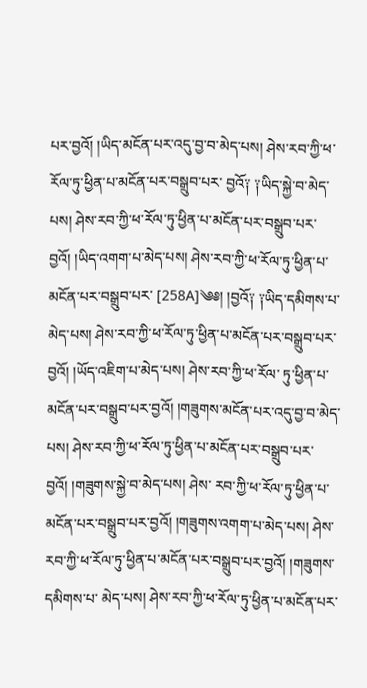པར་བྱའོ། །ཡིད་མངོན་པར་འདུ་བྱ་བ་མེད་པས། ཤེས་རབ་ཀྱི་ཕ་རོལ་ཏུ་ཕྱིན་པ་མངོན་པར་བསྒྲུབ་པར་ བྱའོ༑ ༑ཡིད་སྐྱེ་བ་མེད་པས། ཤེས་རབ་ཀྱི་ཕ་རོལ་ཏུ་ཕྱིན་པ་མངོན་པར་བསྒྲུབ་པར་བྱའོ། །ཡིད་འགག་པ་མེད་པས། ཤེས་རབ་ཀྱི་ཕ་རོལ་ཏུ་ཕྱིན་པ་མངོན་པར་བསྒྲུབ་པར་ [258A]༄༅། །བྱའོ༑ ༑ཡིད་དམིགས་པ་མེད་པས། ཤེས་རབ་ཀྱི་ཕ་རོལ་ཏུ་ཕྱིན་པ་མངོན་པར་བསྒྲུབ་པར་བྱའོ། །ཡོད་འཇིག་པ་མེད་པས། ཤེས་རབ་ཀྱི་ཕ་རོལ་ ཏུ་ཕྱིན་པ་མངོན་པར་བསྒྲུབ་པར་བྱའོ། །གཟུགས་མངོན་པར་འདུ་བྱ་བ་མེད་པས། ཤེས་རབ་ཀྱི་ཕ་རོལ་ཏུ་ཕྱིན་པ་མངོན་པར་བསྒྲུབ་པར་བྱའོ། །གཟུགས་སྐྱེ་བ་མེད་པས། ཤེས་ རབ་ཀྱི་ཕ་རོལ་ཏུ་ཕྱིན་པ་མངོན་པར་བསྒྲུབ་པར་བྱའོ། །གཟུགས་འགག་པ་མེད་པས། ཤེས་རབ་ཀྱི་ཕ་རོལ་ཏུ་ཕྱིན་པ་མངོན་པར་བསྒྲུབ་པར་བྱའོ། །གཟུགས་དམིགས་པ་ མེད་པས། ཤེས་རབ་ཀྱི་ཕ་རོལ་ཏུ་ཕྱིན་པ་མངོན་པར་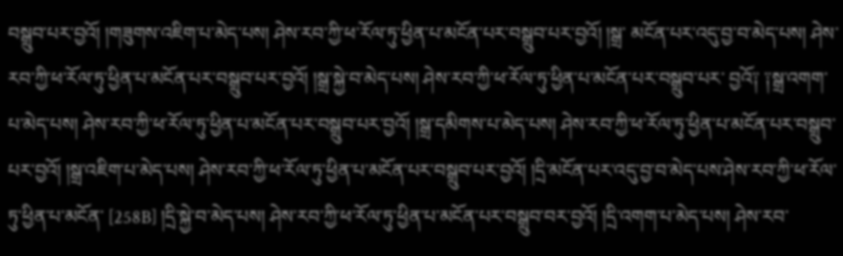བསྒྲུབ་པར་བྱའོ། །གཟུགས་འཇིག་པ་མེད་པས། ཤེས་རབ་ཀྱི་ཕ་རོལ་ཏུ་ཕྱིན་པ་མངོན་པར་བསྒྲུབ་པར་བྱའོ། །སྒྲ་ མངོན་པར་འདུ་བྱ་བ་མེད་པས། ཤེས་རབ་ཀྱི་ཕ་རོལ་ཏུ་ཕྱིན་པ་མངོན་པར་བསྒྲུབ་པར་བྱའོ། །སྒྲ་སྐྱེ་བ་མེད་པས། ཤེས་རབ་ཀྱི་ཕ་རོལ་ཏུ་ཕྱིན་པ་མངོན་པར་བསྒྲུབ་པར་ བྱའོ༑ ༑སྒྲ་འགག་པ་མེད་པས། ཤེས་རབ་ཀྱི་ཕ་རོལ་ཏུ་ཕྱིན་པ་མངོན་པར་བསྒྲུབ་པར་བྱའོ། །སྒྲ་དམིགས་པ་མེད་པས། ཤེས་རབ་ཀྱི་ཕ་རོལ་ཏུ་ཕྱིན་པ་མངོན་པར་བསྒྲུབ་ པར་བྱའོ། །སྒྲ་འཇིག་པ་མེད་པས། ཤེས་རབ་ཀྱི་ཕ་རོལ་ཏུ་ཕྱིན་པ་མངོན་པར་བསྒྲུབ་པར་བྱའོ། །དྲི་མངོན་པར་འདུ་བྱ་བ་མེད་པས་ཤེས་རབ་ཀྱི་ཕ་རོལ་ཏུ་ཕྱིན་པ་མངོན་ [258B] །དྲི་སྐྱེ་བ་མེད་པས། ཤེས་རབ་ཀྱི་ཕ་རོལ་ཏུ་ཕྱིན་པ་མངོན་པར་བསྒྲུབ་བར་བྱའོ། །དྲི་འགག་པ་མེད་པས། ཤེས་རབ་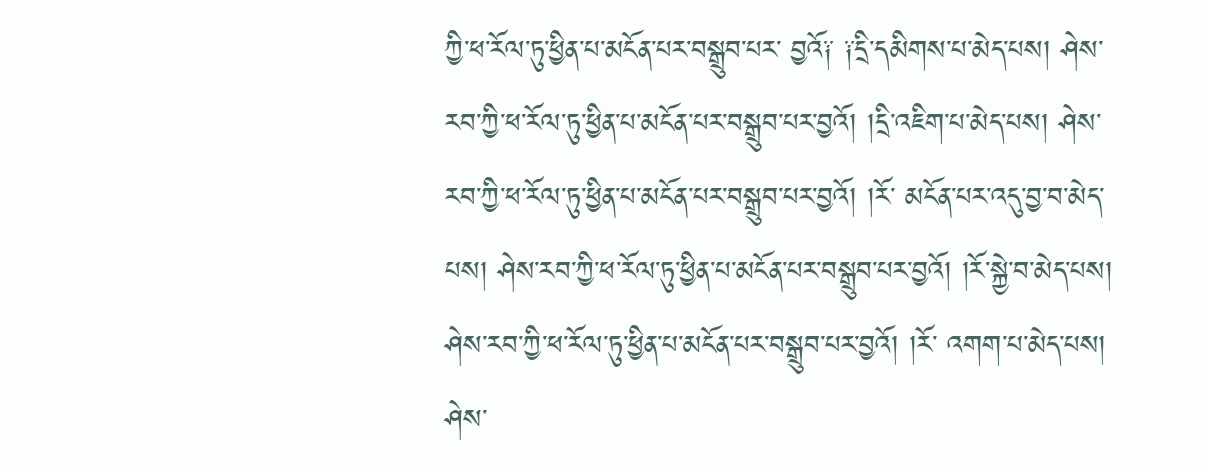ཀྱི་ཕ་རོལ་ཏུ་ཕྱིན་པ་མངོན་པར་བསྒྲུབ་པར་ བྱའོ༑ ༑དྲི་དམིགས་པ་མེད་པས། ཤེས་རབ་ཀྱི་ཕ་རོལ་ཏུ་ཕྱིན་པ་མངོན་པར་བསྒྲུབ་པར་བྱའོ། །དྲི་འཇིག་པ་མེད་པས། ཤེས་རབ་ཀྱི་ཕ་རོལ་ཏུ་ཕྱིན་པ་མངོན་པར་བསྒྲུབ་པར་བྱའོ། །རོ་ མངོན་པར་འདུ་བྱ་བ་མེད་པས། ཤེས་རབ་ཀྱི་ཕ་རོལ་ཏུ་ཕྱིན་པ་མངོན་པར་བསྒྲུབ་པར་བྱའོ། །རོ་སྐྱེ་བ་མེད་པས། ཤེས་རབ་ཀྱི་ཕ་རོལ་ཏུ་ཕྱིན་པ་མངོན་པར་བསྒྲུབ་པར་བྱའོ། །རོ་ འགག་པ་མེད་པས། ཤེས་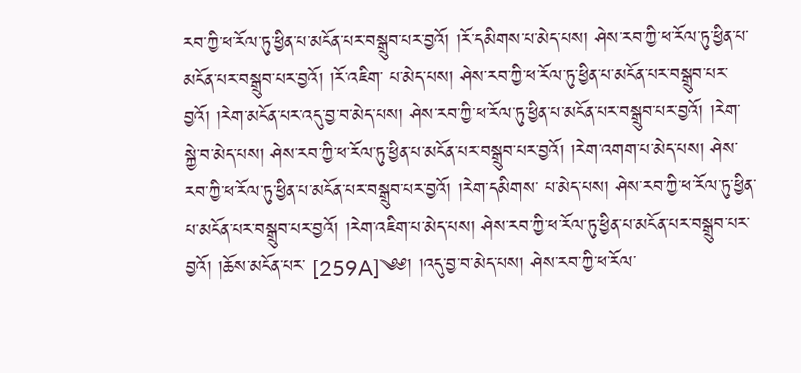རབ་ཀྱི་ཕ་རོལ་ཏུ་ཕྱིན་པ་མངོན་པར་བསྒྲུབ་པར་བྱའོ། །རོ་དམིགས་པ་མེད་པས། ཤེས་རབ་ཀྱི་ཕ་རོལ་ཏུ་ཕྱིན་པ་མངོན་པར་བསྒྲུབ་པར་བྱའོ། །རོ་འཇིག་ པ་མེད་པས། ཤེས་རབ་ཀྱི་ཕ་རོལ་ཏུ་ཕྱིན་པ་མངོན་པར་བསྒྲུབ་པར་བྱའོ། །རེག་མངོན་པར་འདུ་བྱ་བ་མེད་པས། ཤེས་རབ་ཀྱི་ཕ་རོལ་ཏུ་ཕྱིན་པ་མངོན་པར་བསྒྲུབ་པར་བྱའོ། །རེག་ སྐྱེ་བ་མེད་པས། ཤེས་རབ་ཀྱི་ཕ་རོལ་ཏུ་ཕྱིན་པ་མངོན་པར་བསྒྲུབ་པར་བྱའོ། །རེག་འགག་པ་མེད་པས། ཤེས་རབ་ཀྱི་ཕ་རོལ་ཏུ་ཕྱིན་པ་མངོན་པར་བསྒྲུབ་པར་བྱའོ། །རེག་དམིགས་ པ་མེད་པས། ཤེས་རབ་ཀྱི་ཕ་རོལ་ཏུ་ཕྱིན་པ་མངོན་པར་བསྒྲུབ་པར་བྱའོ། །རེག་འཇིག་པ་མེད་པས། ཤེས་རབ་ཀྱི་ཕ་རོལ་ཏུ་ཕྱིན་པ་མངོན་པར་བསྒྲུབ་པར་བྱའོ། །ཆོས་མངོན་པར་ [259A]༄༅། །འདུ་བྱ་བ་མེད་པས། ཤེས་རབ་ཀྱི་ཕ་རོལ་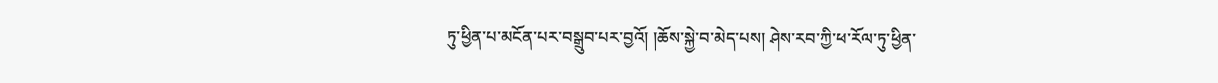ཏུ་ཕྱིན་པ་མངོན་པར་བསྒྲུབ་པར་བྱའོ། །ཆོས་སྐྱེ་བ་མེད་པས། ཤེས་རབ་ཀྱི་ཕ་རོལ་ཏུ་ཕྱིན་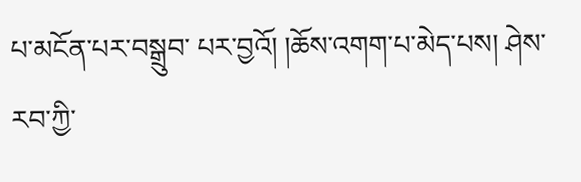པ་མངོན་པར་བསྒྲུབ་ པར་བྱའོ། །ཆོས་འགག་པ་མེད་པས། ཤེས་རབ་ཀྱི་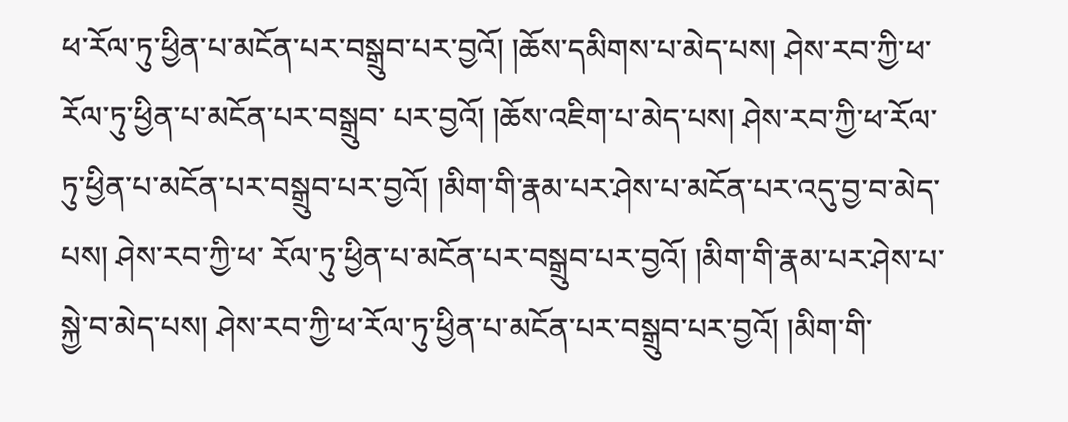ཕ་རོལ་ཏུ་ཕྱིན་པ་མངོན་པར་བསྒྲུབ་པར་བྱའོ། །ཆོས་དམིགས་པ་མེད་པས། ཤེས་རབ་ཀྱི་ཕ་རོལ་ཏུ་ཕྱིན་པ་མངོན་པར་བསྒྲུབ་ པར་བྱའོ། །ཆོས་འཇིག་པ་མེད་པས། ཤེས་རབ་ཀྱི་ཕ་རོལ་ཏུ་ཕྱིན་པ་མངོན་པར་བསྒྲུབ་པར་བྱའོ། །མིག་གི་རྣམ་པར་ཤེས་པ་མངོན་པར་འདུ་བྱ་བ་མེད་པས། ཤེས་རབ་ཀྱི་ཕ་ རོལ་ཏུ་ཕྱིན་པ་མངོན་པར་བསྒྲུབ་པར་བྱའོ། །མིག་གི་རྣམ་པར་ཤེས་པ་སྐྱེ་བ་མེད་པས། ཤེས་རབ་ཀྱི་ཕ་རོལ་ཏུ་ཕྱིན་པ་མངོན་པར་བསྒྲུབ་པར་བྱའོ། །མིག་གི་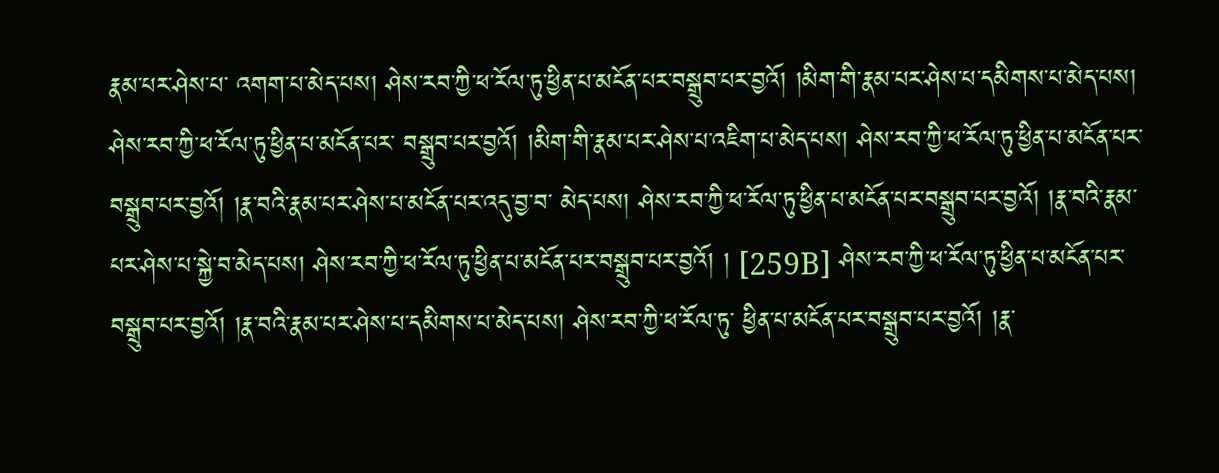རྣམ་པར་ཤེས་པ་ འགག་པ་མེད་པས། ཤེས་རབ་ཀྱི་ཕ་རོལ་ཏུ་ཕྱིན་པ་མངོན་པར་བསྒྲུབ་པར་བྱའོ། །མིག་གི་རྣམ་པར་ཤེས་པ་དམིགས་པ་མེད་པས། ཤེས་རབ་ཀྱི་ཕ་རོལ་ཏུ་ཕྱིན་པ་མངོན་པར་ བསྒྲུབ་པར་བྱའོ། །མིག་གི་རྣམ་པར་ཤེས་པ་འཇིག་པ་མེད་པས། ཤེས་རབ་ཀྱི་ཕ་རོལ་ཏུ་ཕྱིན་པ་མངོན་པར་བསྒྲུབ་པར་བྱའོ། །རྣ་བའི་རྣམ་པར་ཤེས་པ་མངོན་པར་འདུ་བྱ་བ་ མེད་པས། ཤེས་རབ་ཀྱི་ཕ་རོལ་ཏུ་ཕྱིན་པ་མངོན་པར་བསྒྲུབ་པར་བྱའོ། །རྣ་བའི་རྣམ་པར་ཤེས་པ་སྐྱེ་བ་མེད་པས། ཤེས་རབ་ཀྱི་ཕ་རོལ་ཏུ་ཕྱིན་པ་མངོན་པར་བསྒྲུབ་པར་བྱའོ། ། [259B] ཤེས་རབ་ཀྱི་ཕ་རོལ་ཏུ་ཕྱིན་པ་མངོན་པར་བསྒྲུབ་པར་བྱའོ། །རྣ་བའི་རྣམ་པར་ཤེས་པ་དམིགས་པ་མེད་པས། ཤེས་རབ་ཀྱི་ཕ་རོལ་ཏུ་ ཕྱིན་པ་མངོན་པར་བསྒྲུབ་པར་བྱའོ། །རྣ་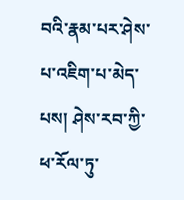བའི་རྣམ་པར་ཤེས་པ་འཇིག་པ་མེད་པས། ཤེས་རབ་ཀྱི་ཕ་རོལ་ཏུ་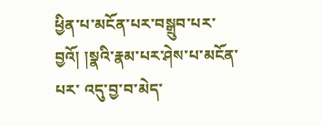ཕྱིན་པ་མངོན་པར་བསྒྲུབ་པར་བྱའོ། །སྣའི་རྣམ་པར་ཤེས་པ་མངོན་པར་ འདུ་བྱ་བ་མེད་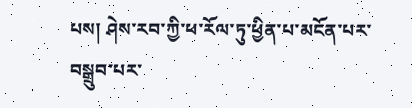པས། ཤེས་རབ་ཀྱི་ཕ་རོལ་ཏུ་ཕྱིན་པ་མངོན་པར་བསྒྲུབ་པར་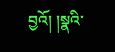བྱའོ། །སྣའི་